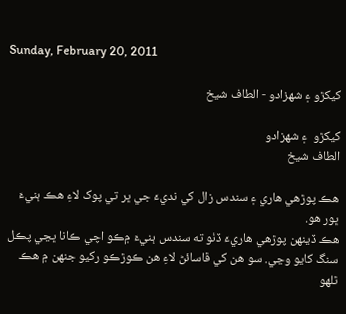Sunday, February 20, 2011

کيکڙو ۽ شهزادو - الطاف شيخ

کيکڙو  ۽ شهزادو
الطاف شيخ

هڪ پوڙهي هاري ۽ سندس زال کي نديءَ جي ڀر تي پوک لاءِ هڪ ٻنيءَ ڀور هو.
هڪ ڏينهن پوڙهي هاريءَ ڏٺو ته سندس ٻنيءَ ۾ڪو اچي ڪانا ڀڃي پڪل سنگ کايو وڃي. سو هن کي ڦاسائڻ لاءِ هن ڪوڙڪو رکيو جنهن ۾ هڪ ٿلهو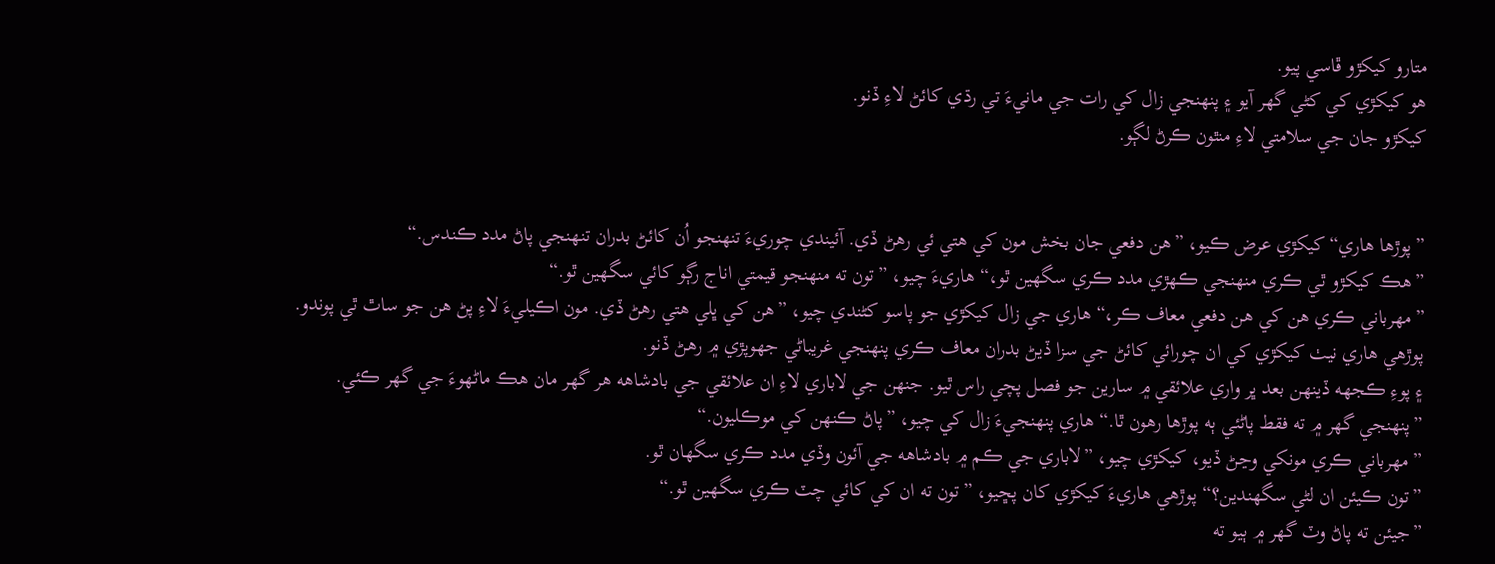متارو کيکڙو ڦاسي پيو.
هو کيکڙي کي کڻي گهر آيو ۽ پنهنجي زال کي رات جي مانيءَ تي رڌي کائڻ لاءِ ڏنو.
کيکڙو جان جي سلامتي لاءِ منٿون ڪرڻ لڳو.


”پوڙها هاري“ کيکڙي عرض ڪيو، ”هن دفعي جان بخش مون کي هتي ئي رهڻ ڏي. آئيندي چوريءَ تنهنجو اُن کائڻ بدران تنهنجي پاڻ مدد ڪندس.“
”هڪ کيکڙو ٿي ڪري منهنجي ڪهڙي مدد ڪري سگهين ٿو،“ هاريءَ چيو، ”تون ته منهنجو قيمتي اناج رڳو کائي سگهين ٿو.“
”مهرباني ڪري هن کي هن دفعي معاف ڪر،“ هاري جي زال کيکڙي جو پاسو کڻندي چيو، ”هن کي ڀلي هتي رهڻ ڏي. مون اڪيليءَ لاءِ پڻ هن جو ساٿ ٿي پوندو.
پوڙهي هاري نيٺ کيکڙي کي ان چورائي کائڻ جي سزا ڏيڻ بدران معاف ڪري پنهنجي غريباڻي جهوپڙي ۾ رهڻ ڏنو.
۽ پوءِ ڪجهه ڏينهن بعد ڀر واري علائقي ۾ سارين جو فصل پچي راس ٿيو. جنهن جي لاباري لاءِ ان علائقي جي بادشاهه هر گهر مان هڪ ماڻهوءَ جي گهر ڪئي.
”پنهنجي گهر ۾ ته فقط پاڻئي ٻه پوڙها رهون ٿا.“ هاري پنهنجيءَ زال کي چيو، ”پاڻ ڪنهن کي موڪليون.“
”مهرباني ڪري مونکي وڃڻ ڏيو، کيکڙي چيو، ”لاباري جي ڪم ۾ بادشاهه جي آئون وڏي مدد ڪري سگهان ٿو.
”تون ڪيئن ان لڻي سگهندين؟“ پوڙهي هاريءَ کيکڙي کان پڇيو، ”تون ته ان کي کائي چٽ ڪري سگهين ٿو.“
”جيئن ته پاڻ وٽ گهر ۾ ٻيو ته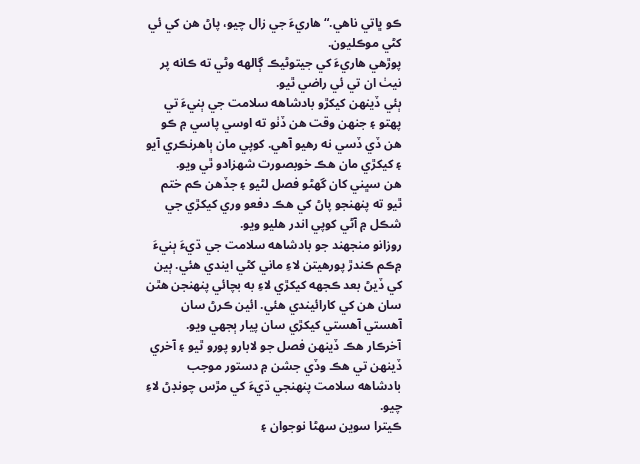ڪو ڀاتي ناهي.“ هاريءَ جي زال چيو، پاڻ هن کي ئي کڻي موڪليون.
پوڙهي هاريءَ کي جيتوڻيڪ ڳالهه وڻي ته ڪانه پر نيٺ ان تي ئي راضي ٿيو.
ٻئي ڏينهن کيکڙو بادشاهه سلامت جي ٻنيءَ تي پهتو ۽ جنهن وقت هن ڏٺو ته اوسي پاسي ۾ ڪو هن ڏي ڏسي نه رهيو آهي. کوپي مان ٻاهرنڪري آيو ۽ کيکڙي مان هڪ خوبصورت شهزادو ٿي ويو.
هن سڀني کان گهڻو فصل لڻيو ۽ جڏهن ڪم ختم ٿيو ته پنهنجو پاڻ کي هڪ دفعو وري کيکڙي جي شڪل ۾ آڻي کوپي اندر هليو ويو.
روزانو منجهند جو بادشاهه سلامت جي ڌيءَ ٻنيءَ ۾ڪم ڪندڙ پورهيتن لاءِ ماني کڻي ايندي هئي. ٻين کي ڏيڻ بعد ڪجهه کيکڙي لاءِ به بچائي پنهنجن هٿن سان هن کي کارائيندي هئي. ائين ڪرڻ سان آهستي آهستي کيکڙي سان پيار ٻجهي ويو.
آخرڪار هڪ ڏينهن فصل جو لابارو پورو ٿيو ۽ آخري ڏينهن تي هڪ وڏي جشن ۾ دستور موجب بادشاهه سلامت پنهنجي ڌيءَ کي مڙس چونڊڻ لاءِ چيو.
ڪيترا سوين سهڻا نوجوان ۽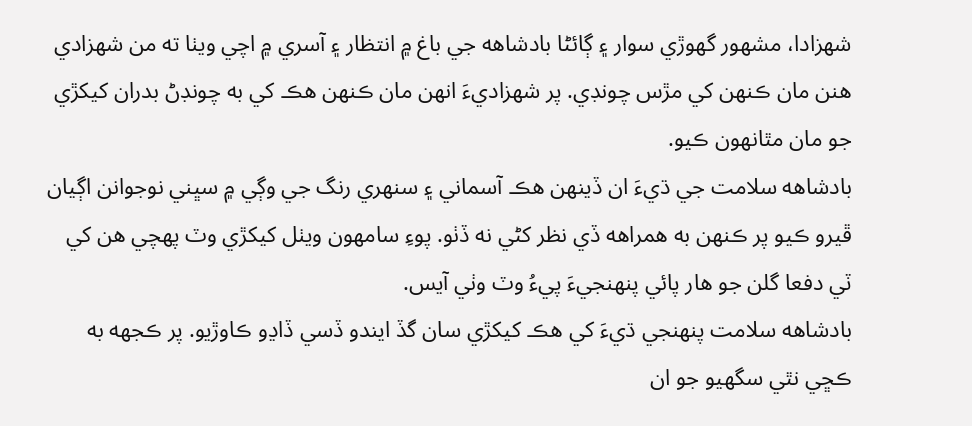شهزادا، مشهور گهوڙي سوار ۽ ڳائڻا بادشاهه جي باغ ۾ انتظار ۽ آسري ۾ اچي ويٺا ته من شهزادي هنن مان ڪنهن کي مڙس چونڊي. پر شهزاديءَ انهن مان ڪنهن هڪ کي به چونڊڻ بدران کيکڙي جو مان مٿانهون ڪيو.
بادشاهه سلامت جي ڌيءَ ان ڏينهن هڪ آسماني ۽ سنهري رنگ جي وڳي ۾ سڀني نوجوانن اڳيان ڦيرو ڪيو پر ڪنهن به همراهه ڏي نظر کڻي نه ڏٺو. پوءِ سامهون ويٺل کيکڙي وٽ پهچي هن کي ٽي دفعا گلن جو هار پائي پنهنجيءَ پيءُ وٽ وٺي آيس.
بادشاهه سلامت پنهنجي ڌيءَ کي هڪ کيکڙي سان گڏ ايندو ڏسي ڏاڍو ڪاوڙيو. پر ڪجهه به ڪڇي نٿي سگهيو جو ان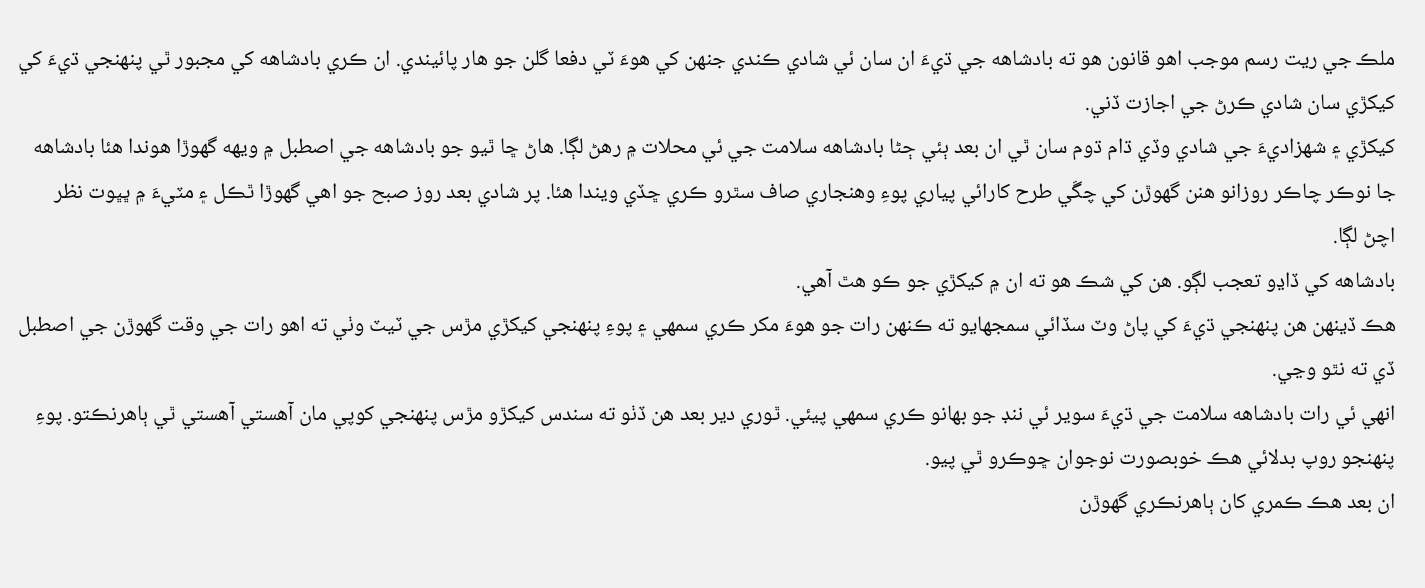ملڪ جي ريت رسم موجب اهو قانون هو ته بادشاهه جي ڌيءَ ان سان ئي شادي ڪندي جنهن کي هوءَ ٽي دفعا گلن جو هار پائيندي. ان ڪري بادشاهه کي مجبور ٿي پنهنجي ڌيءَ کي کيکڙي سان شادي ڪرڻ جي اجازت ڏني.
کيکڙي ۽ شهزاديءَ جي شادي وڏي ڌام ڌوم سان ٿي ان بعد ٻئي ڄڻا بادشاهه سلامت جي ئي محلات ۾ رهڻ لڳا. هاڻ ڇا ٿيو جو بادشاهه جي اصطبل ۾ ويهه گهوڙا هوندا هئا بادشاهه جا نوڪر چاڪر روزانو هنن گهوڙن کي چڱي طرح کارائي پياري پوءِ وهنجاري صاف سٿرو ڪري ڇڏي ويندا هئا. پر شادي بعد روز صبح جو اهي گهوڙا ٿڪل ۽ مٽيءَ ۾ ڀڀوت نظر اچڻ لڳا.
بادشاهه کي ڏاڍو تعجب لڳو. هن کي شڪ هو ته ان ۾ کيکڙي جو ڪو هٿ آهي.
هڪ ڏينهن هن پنهنجي ڌيءَ کي پاڻ وٽ سڏائي سمجهايو ته ڪنهن رات جو هوءَ مکر ڪري سمهي ۽ پوءِ پنهنجي کيکڙي مڙس جي ٽيٽ وٺي ته اهو رات جي وقت گهوڙن جي اصطبل ڏي ته نٿو وڃي.
انهي ئي رات بادشاهه سلامت جي ڌيءَ سوير ئي ننڊ جو بهانو ڪري سمهي پيئي. ٿوري دير بعد هن ڏٺو ته سندس کيکڙو مڙس پنهنجي کوپي مان آهستي آهستي ٿي ٻاهرنڪتو. پوءِ پنهنجو روپ بدلائي هڪ خوبصورت نوجوان ڇوڪرو ٿي پيو.
ان بعد هڪ ڪمري کان ٻاهرنڪري گهوڙن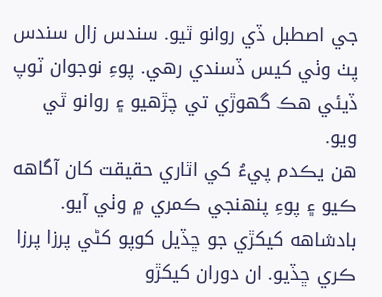جي اصطبل ڏي روانو ٿيو. سندس زال سندس پٺ وٺي کيس ڏسندي رهي. پوءِ نوجوان ٽوپ ڏيئي هڪ گهوڙي تي چڙهيو ۽ روانو ٿي ويو.
هن يڪدم پيءُ کي اٿاري حقيقت کان آگاهه ڪيو ۽ پوءِ پنهنجي ڪمري ۾ وٺي آيو.
بادشاهه کيکڙي جو ڇڏيل کوپو کڻي پرزا پرزا ڪري ڇڏيو. ان دوران کيکڙو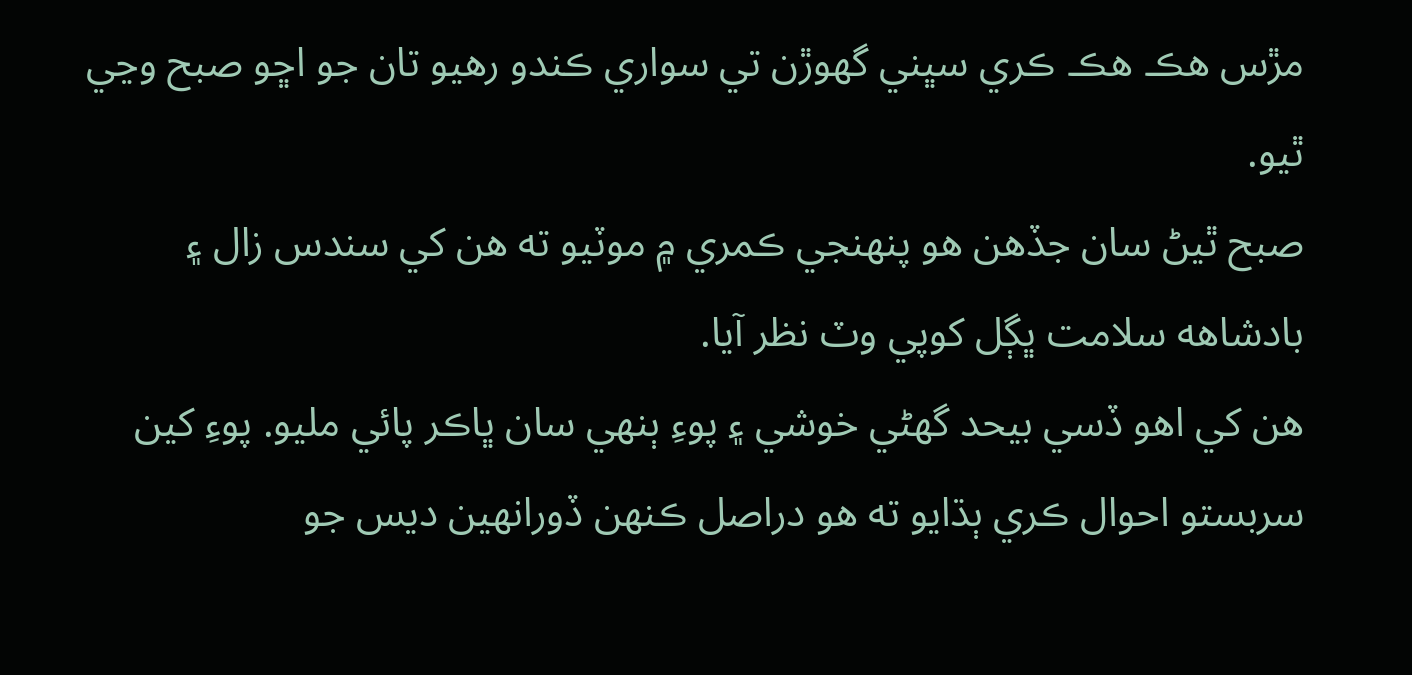مڙس هڪ هڪ ڪري سڀني گهوڙن تي سواري ڪندو رهيو تان جو اڇو صبح وڃي ٿيو.
صبح ٿيڻ سان جڏهن هو پنهنجي ڪمري ۾ موٽيو ته هن کي سندس زال ۽ بادشاهه سلامت ڀڳل کوپي وٽ نظر آيا.
هن کي اهو ڏسي بيحد گهڻي خوشي ۽ پوءِ ٻنهي سان ڀاڪر پائي مليو. پوءِ کين سربستو احوال ڪري ٻڌايو ته هو دراصل ڪنهن ڏورانهين ديس جو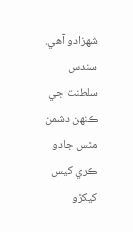شهزادو آهي. سندس سلطنت جي ڪنهن دشمن مٿس جادو ڪري کيس کيکڙو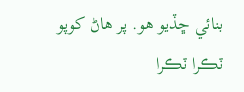بنائي ڇڏيو هو. پر هاڻ کوپو ٽڪرا ٽڪرا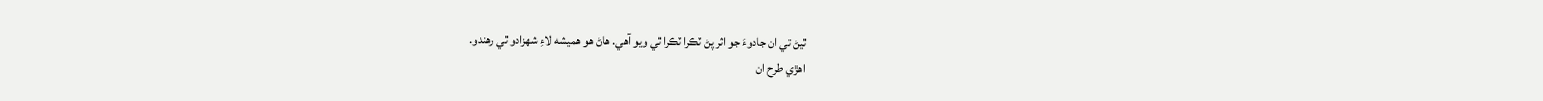ٿيڻ تي ان جادوءَ جو اثر پڻ ٽڪرا ٽڪرا ٿي ويو آهي. هاڻ هو هميشه لاءِ شهزادو ٿي رهندو.
اهڙي طرح ان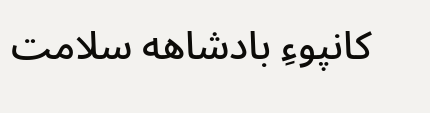کانپوءِ بادشاهه سلامت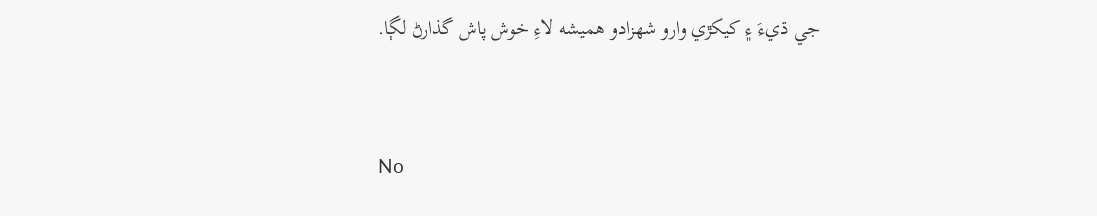جي ڌيءَ ۽ کيکڙي وارو شهزادو هميشه لاءِ خوش پاش گذارڻ لڳا.



No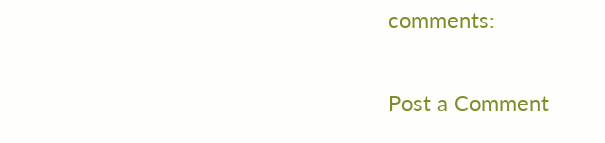comments:

Post a Comment